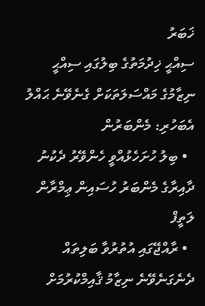ޚަބަރު
ސިއްޙީ ޚިދުމަތުގެ ބިލުގައި ސިއްޙީ ނިޒާމުގެ މައްސަލަތަކަށް ގެނެވޭނެ ޙައްލު އެބަހުރި: މެންބަރުން
  • ބިލު ހުށަހެޅުއްވީ ހެންވޭރު ދެކުނު ދާއިރާގެ މެންބަރު ހުސައިން ޢިމްރާން ލަތީފް
  • ރާއްޖޭގައި އުތުރުވާ ބަލިތައް ދެނެގަނެވޭނެ ނިޒާމު ޤާއިމްކުރުމަށް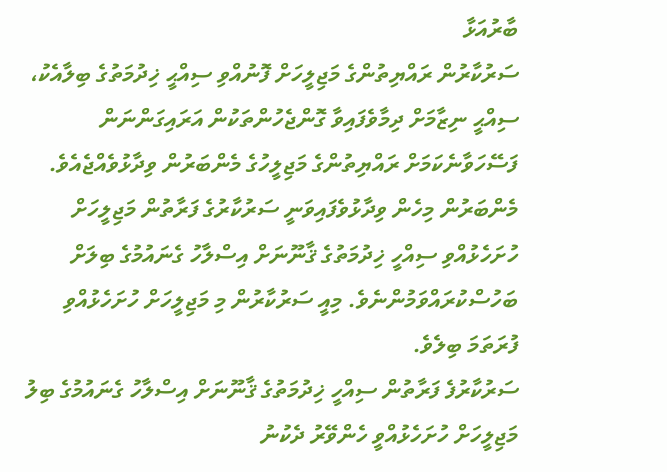ބާރުއަޅާ
ސަރުކާރުން ރައްޔިތުންގެ މަޖިލީހަށް ފޮނުއްވި ސިއްޙީ ޚިދުމަތުގެ ބިލާއެކު، ސިއްޙީ ނިޒާމަށް ދިމާވެފައިވާ ގޮންޖެހުންތަކުން އަރައިގަންނަން ފަސޭހަވާނެކަމަށް ރައްޔިތުންގެ މަޖިލީހުގެ މެންބަރުން ވިދާޅުވެއްޖެއެވެ. މެންބަރުން މިހެން ވިދާޅުވެފައިވަނީ ސަރުކާރުގެ ފަރާތުން މަޖިލީހަށް ހުށަހެޅުއްވި ސިއްހީ ޚިދުމަތުގެ ޤާނޫނަށް އިސްލާހު ގެނައުމުގެ ބިލަށް ބަހުސްކުރައްވަމުންނެވެ. މިއީ ސަރުކާރުން މި މަޖިލީހަށް ހުށަހެޅުއްވި ފުރަތަމަ ބިލެވެ.
ސަރުކާރުފެ ފަރާތުން ސިއްހީ ޚިދުމަތުގެ ޤާނޫނަށް އިސްލާހު ގެނައުމުގެ ބިލު މަޖިލީހަށް ހުށަހެޅުއްވީ ހެންވޭރު ދެކުނު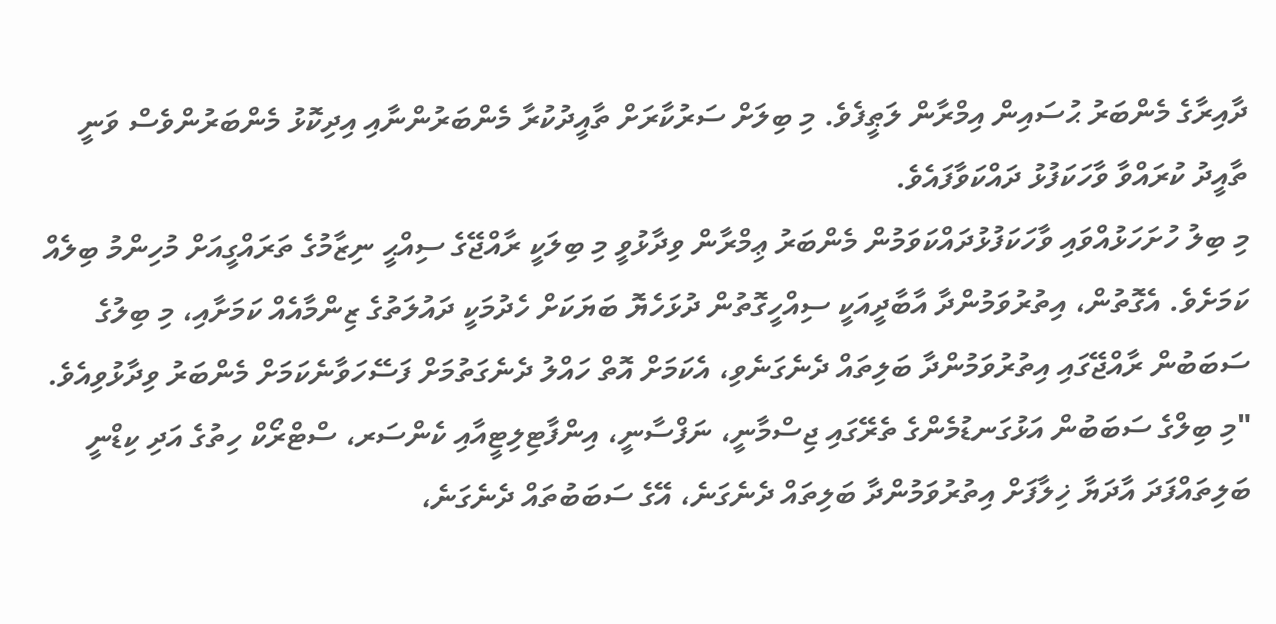ދާއިރާގެ މެންބަރު ޙުސައިން އިމްރާން ލަޠީފެވެ. މި ބިލަށް ސަރުކާރަށް ތާއީދުކުރާ މެންބަރުންނާއި އިދިކޮޅު މެންބަރުންވެސް ވަނީ ތާއީދު ކުރައްވާ ވާހަކަފުޅު ދައްކަވާފައެވެ.
މި ބިލު ހުށަހަޅުއްވައި ވާހަކަފުޅުދައްކަވަމުން މެންބަރު ޢިމްރާން ވިދާޅުވީ މި ބިލަކީ ރާއްޖޭގެ ސިއްޙީ ނިޒާމުގެ ތަރައްގީއަށް މުހިންމު ބިލެއް ކަމަށެވެ. އެގޮތުން، އިތުރުވަމުންދާ އާބާދީއަކީ ސިއްހީގޮތުން ދުޅަހެޔޮ ބަޔަކަށް ހެދުމަކީ ދައުލަތުގެ ޒިންމާއެއް ކަމަށާއި، މި ބިލުގެ ސަބަބުން ރާއްޖޭގައި އިތުރުވަމުންދާ ބަލިތައް ދެނެގަނެވި، އެކަމަށް އޮތް ހައްލު ދެނެގަތުމަށް ފަސޭހަވާނެކަމަށް މެންބަރު ވިދާޅުވިއެވެ.
"މި ބިލްގެ ސަބަބުން އަޅުގަނޑުމެންގެ ތެރޭގައި ޖިސްމާނީ، ނަފްސާނީ، އިންފާޓިލިޓީއާއި ކެންސަރ، ސްޓްރޯކް ހިތުގެ އަދި ކިޑްނީ ބަލިތައްފަދަ އާދަޔާ ޚިލާފަށް އިތުރުވަމުންދާ ބަލިތައް ދެނެގަނެ، އޭގެ ސަބަބުތައް ދެނެގަނެ،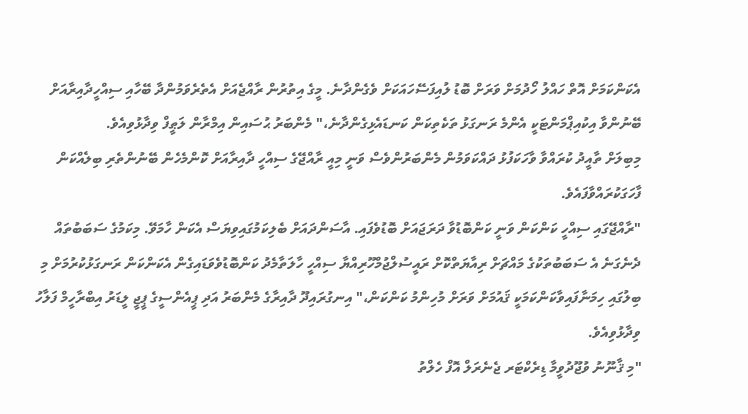އެކަންކަމަށް އޮތް ހައްލު ހޯދުމަށް ވަރަށް ބޮޑު ލުއިފަސޭހައަކަށް ވެގެންދާނެ. މީގެ އިތުރުން ރާއްޖެއަށް އެތެރެވަމުންދާ ބޭހާއި ސިއްހީދާއިރާއަށް ބޭނުންވާ އިކުއިޕްމަންޓަކީ އެންމެ ރަނގަޅު ތަކެތިކަން ކަނޑައެޅިގެންދާނެ،" މެންބަރު ޙުސައިން އިމްރާން ލަޠީފް ވިދާޅުވިއެވެ.
މިބިލަށް ތާއީދު ކުރައްވާ ވާހަކަފުޅު ދައްކަވަމުން މެންބަރުންވެސް ވަނީ މިއީ ރާއްޖޭގެ ސިއްހީ ދާއިރާއަށް ކޮންމެހެން ބޭނުންތެރި ބިލެއްކަން ފާހަގަކުރައްވާފައެވެ.
"ރާއްޖޭގައި ސިއްހީ ކަންކަން ވަނީ ކަންބޮޑުވާ ދަރަޖައަށް ބޮޑުވެފައި. އާސަންދައަށް ބެލިކަމުގައިވިޔަސް އެކަން ހާމަވޭ. މިކަމުގެ ސަބަބުތައް ދެނެގަނެ އެ ސަބަބުތަކުގެ މައްޗަށް ރިއާޔަތްކޮށް ރައީސުލްޖުމްހޫރިއްޔާ ސިއްހީ ހާލަތާމެދު ކަންބޮޑުވެވަޑައިގެން އެކަންކަން ރަނގަޅުކުރުމަށް މި ބިލުގައި ހިމަނާފައިވާކަންކަމަކީ ޤައުމަށް ވަރަށް މުހިންމު ކަންކަން،" އިނގުރައިދޫ ދާއިރާގެ މެންބަރު އަދި ޕީއެންސީގެ ޕީޖީ ލީޑަރު އިބްރާހީމް ފަލާހު ވިދާޅުވިއެވެ.
"މި ޤާނޫނު ވުޖޫދުވީމާ ޑިރެކްޓަރ ޖެނެރަލް އޮފް ހެލްތު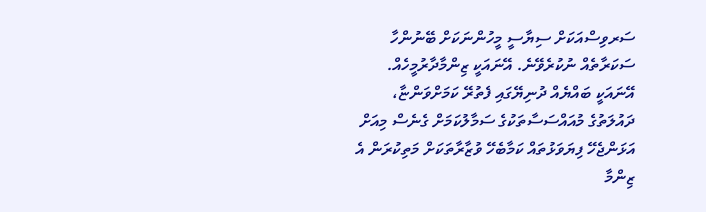ސަރވިސްއަކަށް ސިޔާސީ މީހުންނަކަށް ބޭނުންހާ ސަކަރާތެއް ނުކުރެވޭނެ. އޭނައަކީ ޒިންމާދާރުމީހެއް. އޭނައަކީ ބައްޔެއް ދުނިޔޭގައި ފެތުރޭ ކަމަށްވަންޏާ، ދައުލަތުގެ މުއައްސަސާތަކުގެ ސަމާލުކަމަށް ގެނެސް މިއަށް އަޅަންޖެހޭ ފިޔަވަޅުތައް ކަމާބެހޭ ވުޒާރާތަކަށް މަތިކުރަން އެ ޒިންމާ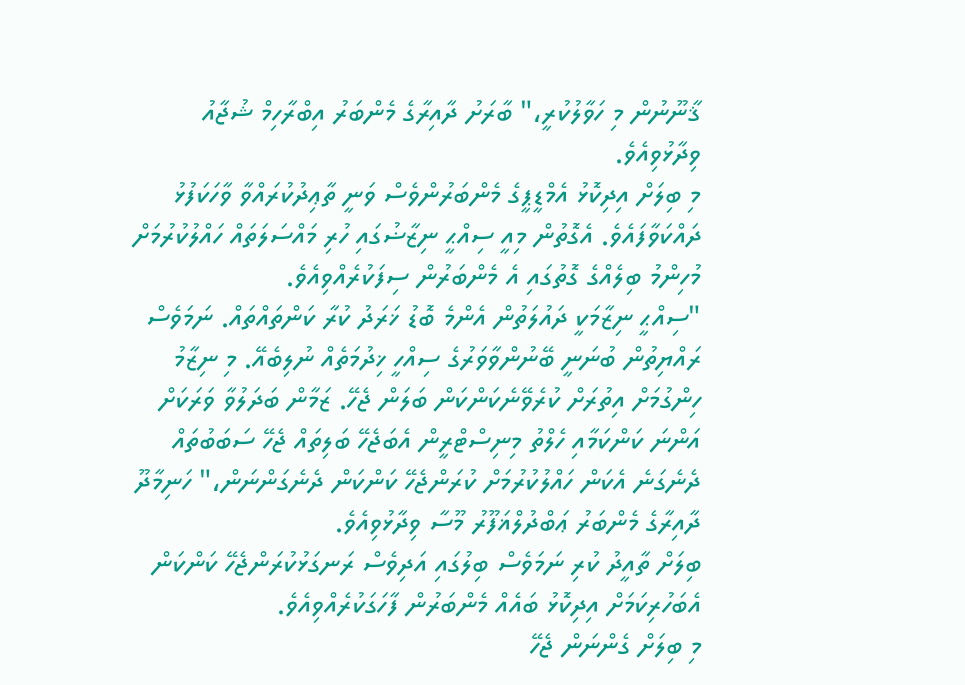ޤާނޫނުން މި ހަވާލުކުރީ،" ބާރަށު ދާއިރާގެ މެންބަރު އިބްރާހިމް ޝުޖާއު ވިދާޅުވިއެވެ.
މި ބިލަށް އިދިކޮޅު އެމްޑީޕީގެ މެންބަރުންވެސް ވަނީ ތާޢިދުކުރައްވާ ވާހަކަފުޅު ދައްކަވާފައެވެ. އެގޮތުން މިއީ ސިއްޙީ ނިޒާޟުގައި ހުރި މައްސަލަތައް ހައްލުކުރުމަށް މުހިންމު ބިލެއްގެ ގޮތުގައި އެ މެންބަރުން ސިފަކުރެއްވިއެވެ.
"ސިއްޙީ ނިޒާމަކީ ދައުލަތުން އެންމެ ބޮޑު ޚަރަދު ކުރާ ކަންތައްތައް. ނަމަވެސް ރައްޔިތުން ބުނަނީ ބޭނުންވާވަރުގެ ސިއްހީ ޚިދުމަތެއް ނުލިބެއޭ. މި ނިޒާމު ހިންގުމަށް އިތުރަށް ކުރެވޭނެކަންކަން ބަލަން ޖެހޭ. ޒަމާން ބަދަލުވާ ވަރަކަށް އަންނަ ކަންކަމާއި ހެލްތު މިނިސްޓްރީން އެބަޖެހޭ ބަލިތައް ޖެހޭ ސަބަބުތައް ދެނެގަނެ އެކަން ހައްލުކުރުމަށް ކުރަންޖެހޭ ކަންކަން ދެނެގަންނަން،" ހަނިމާދޫ ދާއިރާގެ މެންބަރު ޢަބްދުލްޣަފޫރު މޫސާ ވިދާޅުވިއެވެ.
ބިލަށް ތާއީދު ކުރި ނަމަވެސް ބިލުގައި އަދިވެސް ރަނގަޅުކުރަންޖެހޭ ކަންކަން އެބަހުރިކަމަށް އިދިކޮޅު ބައެއް މެންބަރުން ފާހަގަކުރެއްވިއެވެ.
މި ބިލަށް ގެންނަން ޖެހޭ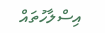އިސްލާހުތައް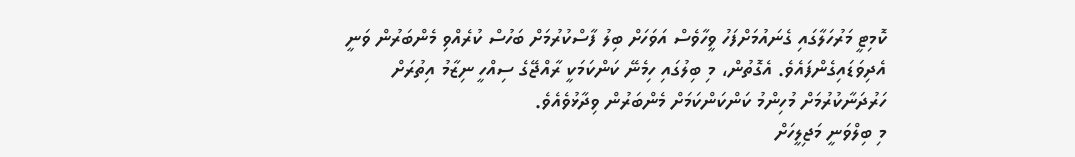ކޮމިޓީ މަރުހަލާގައި ގެނައުމަށްފަހު ވީހާވެސް އަވަހަށް ބިލު ފާސްކުރުމަށް ބަހުސް ކުރެއްވި މެންބަރުން ވަނީ އެދިވަޑައިގެންފައެވެ. އެގޮތުން، މި ބިލުގައި ހިމެނޭ ކަންކަމަކީ ރާއްޖޭގެ ސިއްހީ ނިޒާމު އިތުރަށް ހަރުދަނާކުރުމަށް މުހިންމު ކަންކަންކަމަށް މެންބަރުން ވިދާޅުވެއެވެ.
މި ބިލްވަނީ މަޖިލީހަށް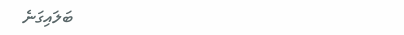ބަލައިގަނެ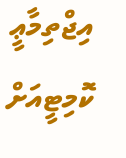އިޖްތިމާޢީ ކޮމިޓީއަށް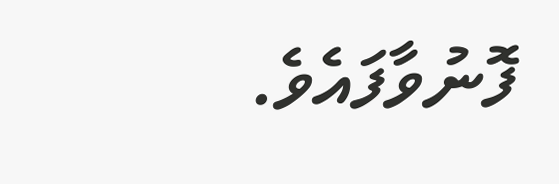ފޮނުވާފައެވެ.